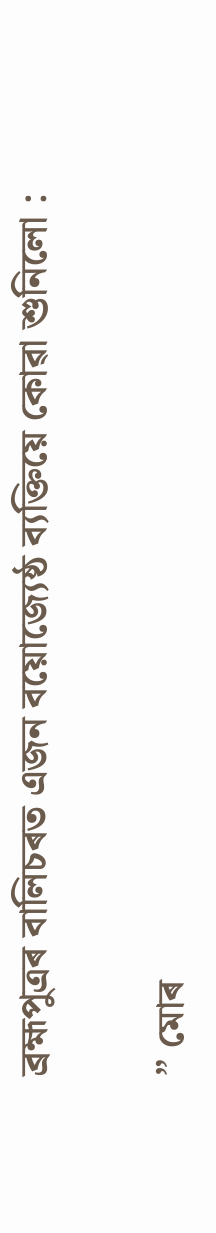ব্ৰহ্মপুত্ৰৰ বালিচৰত এজন বয়োজ্যেষ্ঠ ব্যক্তিয়ে কোৱা শুনিলো :

” মোৰ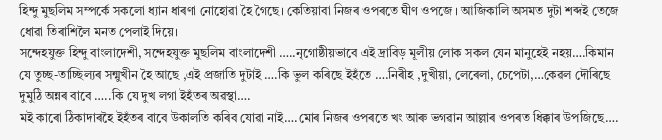হিন্দু মুছলিম সম্পৰ্কে সকলো ধ্যান ধাৰণা নোহোৱা হৈ গৈছে। কেতিয়াবা নিজৰ ওপৰতে ঘীণ ওপজে । আজিকালি অসমত দুটা শব্দই তেজে ধোৱা তিৰাশিলৈ মনত পেলাই দিয়ে।
সন্দেহযুক্ত হিন্দু বাংলাদেশী, সন্দেহযুক্ত মুছলিম বাংলাদেশী …..নৃগোষ্ঠীয়ভাবে এই দ্রাবিড় মূলীয় লোক সকল যেন মানুহেই নহয়….কিমান যে তুচ্ছ-তাচ্ছিল্যৰ সন্মুখীন হৈ আছে ,এই প্ৰজাতি দুটাই ….কি ভুল কৰিছে ইহঁতে ….নিৰীহ ,দুখীয়া, লেৰেলা, চেপেটা,…কেৱল দৌৰিছে দুমুঠি অন্নৰ বাবে …..কি যে দুখ লগা ইহঁতৰ অৱস্থা….
মই কাৰো ঠিকাদাৰহৈ ইহঁতৰ বাবে উকালতি কৰিব যোৱা নাই….মোৰ নিজৰ ওপৰতে খং আৰু ভগৱান আল্লাৰ ওপৰত ধিক্কাৰ উপজিছে….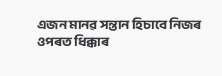এজন মানৱ সন্তান হিচাবে নিজৰ ওপৰত ধিক্কাৰ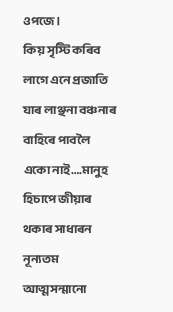ওপজে।
কিয় সৃস্টি কৰিব লাগে এনে প্ৰজাতি যাৰ লাঞ্ছনা বঞ্চনাৰ বাহিৰে পাবলৈ একো নাই….মানুহ হিচাপে জীয়াৰ থকাৰ সাধাৰন নূন্যতম আত্মসন্মানো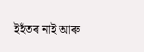ইহঁতৰ নাই আৰু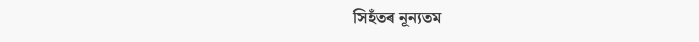সিহঁতৰ নূন্যতম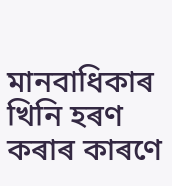মানবাধিকাৰ খিনি হৰণ কৰাৰ কাৰণে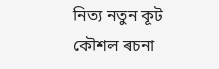নিত্য নতুন কূট কৌশল ৰচনা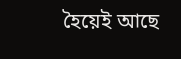হৈয়েই আছে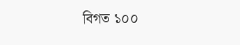বিগত ১০০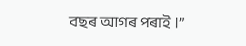বছৰ আগৰ পৰাই ।”